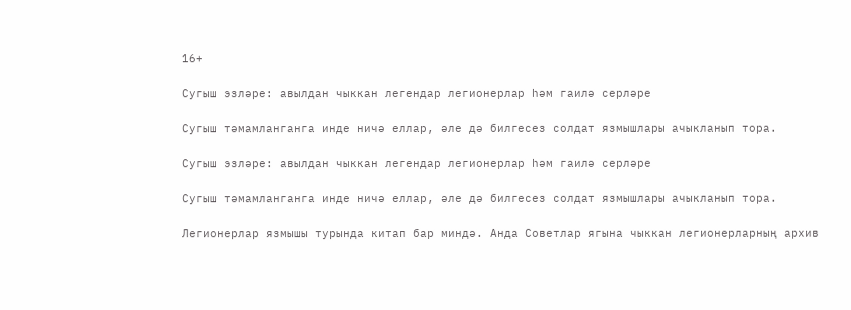16+

Сугыш эзләре: авылдан чыккан легендар легионерлар һәм гаилә серләре

Сугыш тәмамланганга инде ничә еллар, әле дә билгесез солдат язмышлары ачыкланып тора.

Сугыш эзләре: авылдан чыккан легендар легионерлар һәм гаилә серләре

Сугыш тәмамланганга инде ничә еллар, әле дә билгесез солдат язмышлары ачыкланып тора.

Легионерлар язмышы турында китап бар миндә. Анда Советлар ягына чыккан легионерларның архив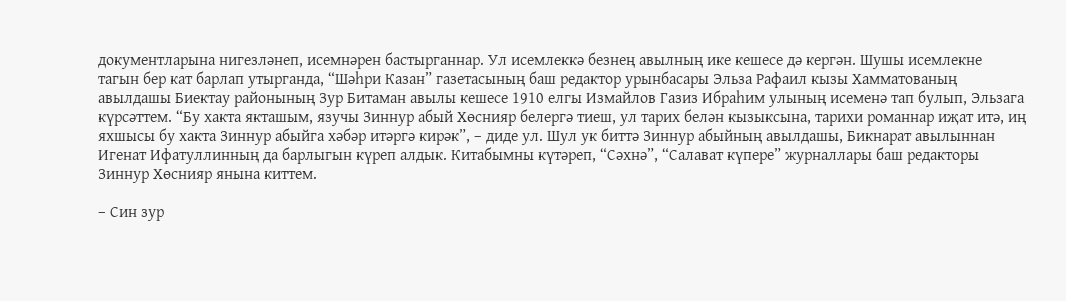документларына нигезләнеп, исемнәрен бастырганнар. Ул исемлеккә безнең авылның ике кешесе дә кергән. Шушы исемлекне тагын бер кат барлап утырганда, “Шәһри Казан” газетасының баш редактор урынбасары Эльза Рафаил кызы Хамматованың авылдашы Биектау районының Зур Битаман авылы кешесе 1910 елгы Измайлов Газиз Ибраһим улының исеменә тап булып, Эльзага күрсәттем. “Бу хакта якташым, язучы Зиннур абый Хөснияр белергә тиеш, ул тарих белән кызыксына, тарихи романнар иҗат итә, иң яхшысы бу хакта Зиннур абыйга хәбәр итәргә кирәк”, – диде ул. Шул ук биттә Зиннур абыйның авылдашы, Бикнарат авылыннан Игенат Ифатуллинның да барлыгын күреп алдык. Китабымны күтәреп, “Сәхнә”, “Салават күпере” журналлары баш редакторы Зиннур Хөснияр янына киттем.

– Син зур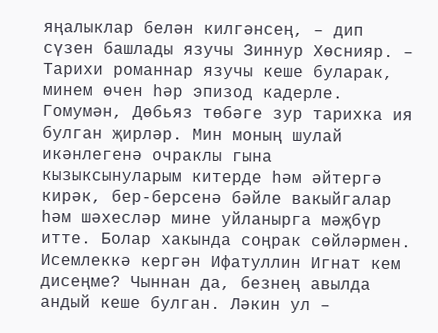яңалыклар белән килгәнсең, – дип сүзен башлады язучы Зиннур Хөснияр. – Тарихи романнар язучы кеше буларак, минем өчен һәр эпизод кадерле. Гомумән, Дөбьяз төбәге зур тарихка ия булган җирләр. Мин моның шулай икәнлегенә очраклы гына кызыксынуларым китерде һәм әйтергә кирәк, бер-берсенә бәйле вакыйгалар һәм шәхесләр мине уйланырга мәҗбүр итте. Болар хакында соңрак сөйләрмен. Исемлеккә кергән Ифатуллин Игнат кем дисеңме? Чыннан да, безнең авылда андый кеше булган. Ләкин ул –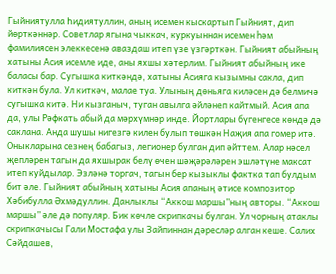Гыйниятулла Һидиятуллин, аның исемен кыскартып Гыйният, дип йөрткәннәр. Советлар ягына чыккач, куркуыннан исемен һәм фамилиясен элеккесенә аваздаш итеп үзе үзгәрткән. Гыйният абыйның хатыны Асия исемле иде, аны яхшы хәтерлим. Гыйният абыйның ике баласы бар. Сугышка киткәндә, хатыны Асияга кызымны сакла, дип киткән була. Ул киткәч, малае туа. Улының дөньяга киләсен дә белмичә сугышка китә. Ни кызганыч, туган авылга әйләнеп кайтмый. Асия апа да, улы Рәфкать абый да мәрхүмнәр инде. Йортлары бүгенгесе көндә дә саклана. Анда шушы нигезгә килен булып төшкән Наҗия апа гомер итә. Оныкларына сезнең бабагыз, легионер булган дип әйттем. Алар нәсел җепләрен тагын да яхшырак белү өчен шәҗәрәләрен эшләтүне максат итеп куйдылар. Эзләнә торгач, тагын бер кызыклы фактка тап булдым бит әле. Гыйният абыйның хатыны Асия апаның әтисе композитор Хәбибулла Әхмәдуллин. Данлыклы “Аккош маршы”ның авторы. “Аккош маршы” әле дә популяр. Бик көчле скрипкачы булган. Ул чорның атаклы скрипкачысы Гали Мостафа улы Зайпиннан дәресләр алган кеше. Салих Сәйдашев,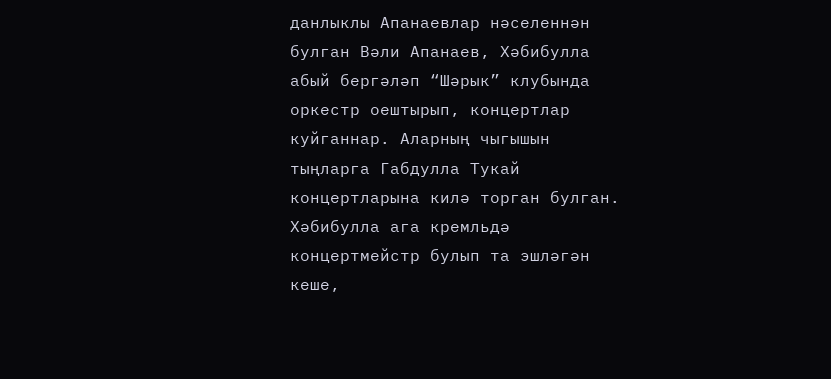данлыклы Апанаевлар нәселеннән булган Вәли Апанаев, Хәбибулла абый бергәләп “Шәрык” клубында оркестр оештырып, концертлар куйганнар. Аларның чыгышын тыңларга Габдулла Тукай концертларына килә торган булган. Хәбибулла ага кремльдә концертмейстр булып та эшләгән кеше,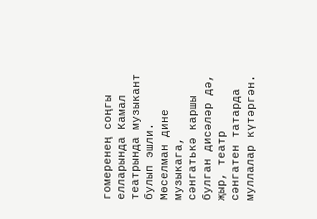гомеренең соңгы елларында Камал театрында музыкант булып эшли. Мөселман дине музыкага, сәнгатькә каршы булган дисәләр дә, җыр, театр сәнгатен татарда муллалар күтәргән.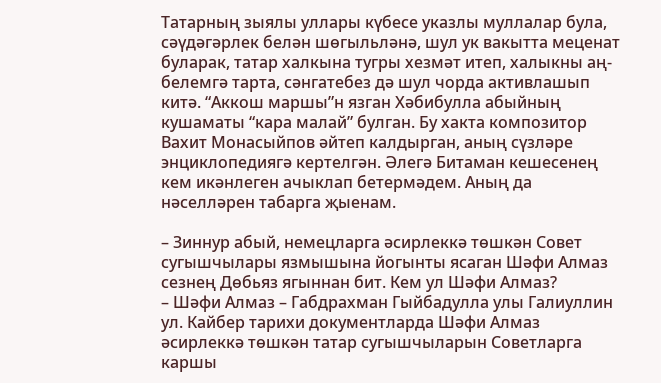Татарның зыялы уллары күбесе указлы муллалар була, сәүдәгәрлек белән шөгыльләнә, шул ук вакытта меценат буларак, татар халкына тугры хезмәт итеп, халыкны аң-белемгә тарта, сәнгатебез дә шул чорда активлашып китә. “Аккош маршы”н язган Хәбибулла абыйның кушаматы “кара малай” булган. Бу хакта композитор Вахит Монасыйпов әйтеп калдырган, аның сүзләре энциклопедиягә кертелгән. Әлегә Битаман кешесенең кем икәнлеген ачыклап бетермәдем. Аның да нәселләрен табарга җыенам.

– Зиннур абый, немецларга әсирлеккә төшкән Совет сугышчылары язмышына йогынты ясаган Шәфи Алмаз сезнең Дөбьяз ягыннан бит. Кем ул Шәфи Алмаз?
– Шәфи Алмаз – Габдрахман Гыйбадулла улы Галиуллин ул. Кайбер тарихи документларда Шәфи Алмаз әсирлеккә төшкән татар сугышчыларын Советларга каршы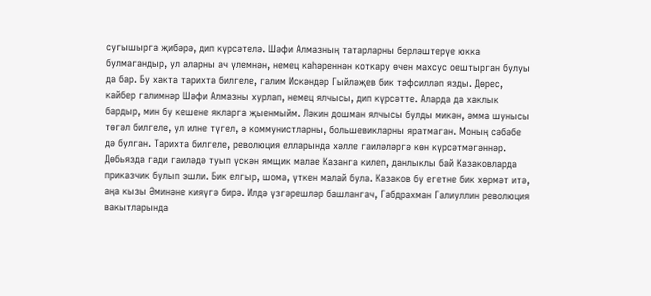сугышырга җибәрә, дип күрсәтелә. Шәфи Алмазның татарларны берләштерүе юкка булмагандыр, ул аларны ач үлемнән, немец каһәреннән коткару өчен махсус оештырган булуы да бар. Бу хакта тарихта билгеле, галим Искәндәр Гыйләҗев бик тәфсилләп язды. Дөрес, кайбер галимнәр Шәфи Алмазны хурлап, немец ялчысы, дип күрсәтте. Аларда да хаклык бардыр, мин бу кешене якларга җыенмыйм. Ләкин дошман ялчысы булды микән, әмма шунысы төгәл билгеле, ул илне түгел, ә коммунистларны, большевикларны яратмаган. Моның сәбәбе дә булган. Тарихта билгеле, революция елларында хәлле гаиләләргә көн күрсәтмәгәннәр. Дөбьязда гади гаиләдә туып үскән ямщик малае Казанга килеп, данлыклы бай Казаковларда приказчик булып эшли. Бик елгыр, шома, үткен малай була. Казаков бу егетне бик хөрмәт итә, аңа кызы Әминәне кияүгә бирә. Илдә үзгәрешләр башлангач, Габдрахман Галиуллин революция вакытларында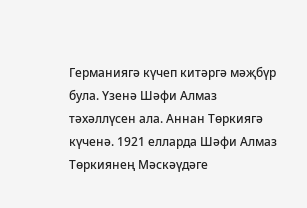Германиягә күчеп китәргә мәҗбүр була. Үзенә Шәфи Алмаз тәхәллүсен ала. Аннан Төркиягә күченә. 1921 елларда Шәфи Алмаз Төркиянең Мәскәүдәге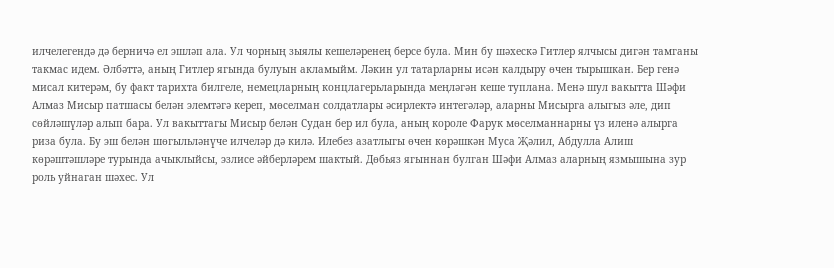илчелегендә дә берничә ел эшләп ала. Ул чорның зыялы кешеләренең берсе була. Мин бу шәхескә Гитлер ялчысы дигән тамганы такмас идем. Әлбәттә, аның Гитлер ягында булуын акламыйм. Ләкин ул татарларны исән калдыру өчен тырышкан. Бер генә мисал китерәм, бу факт тарихта билгеле, немецларның концлагерьларында меңләгән кеше туплана. Менә шул вакытта Шәфи Алмаз Мисыр патшасы белән элемтәгә кереп, мөселман солдатлары әсирлектә интегәләр, аларны Мисырга алыгыз әле, дип сөйләшүләр алып бара. Ул вакыттагы Мисыр белән Судан бер ил була, аның короле Фарук мөселманнарны үз иленә алырга риза була. Бу эш белән шөгыльләнүче илчеләр дә килә. Илебез азатлыгы өчен көрәшкән Муса Җәлил, Абдулла Алиш көрәштәшләре турында ачыклыйсы, эзлисе әйберләрем шактый. Дөбьяз ягыннан булган Шәфи Алмаз аларның язмышына зур роль уйнаган шәхес. Ул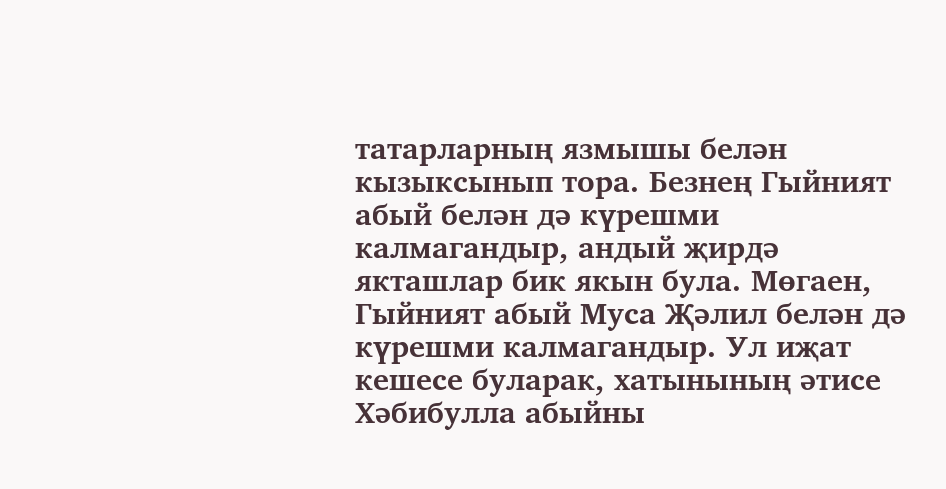татарларның язмышы белән кызыксынып тора. Безнең Гыйният абый белән дә күрешми калмагандыр, андый җирдә якташлар бик якын була. Мөгаен, Гыйният абый Муса Җәлил белән дә күрешми калмагандыр. Ул иҗат кешесе буларак, хатынының әтисе Хәбибулла абыйны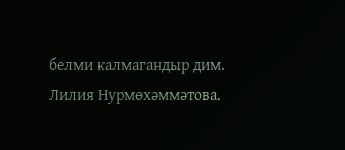белми калмагандыр дим.
Лилия Нурмөхәммәтова.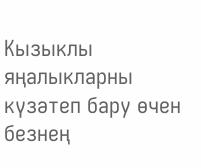Кызыклы яңалыкларны күзәтеп бару өчен безнең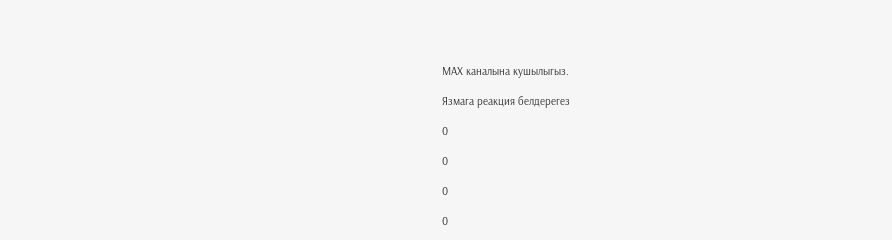МАХ каналына кушылыгыз.

Язмага реакция белдерегез

0

0

0

0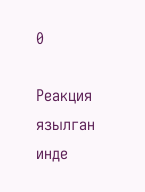0

Реакция язылган инде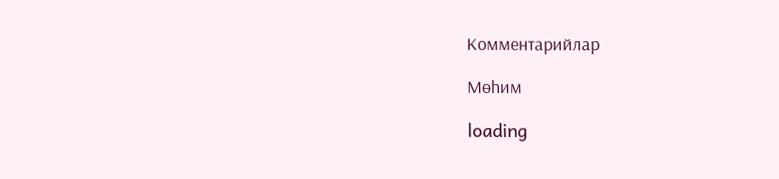Комментарийлар

Мөһим

loading